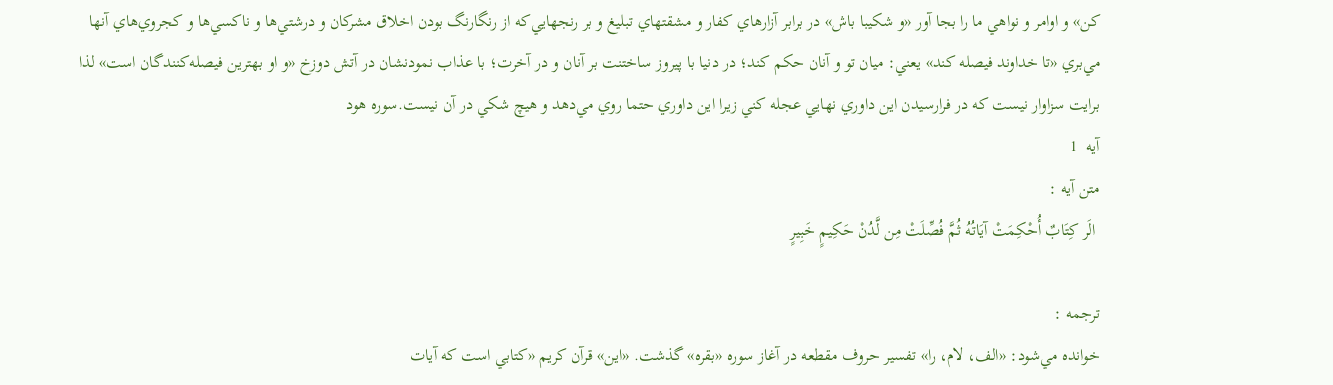كن‌» و اوامر و نواهي‌ ما را بجا آور «و شكيبا باش‌» در برابر آزارهاي‌ كفار و مشقتهاي‌ تبليغ‌ و بر رنجهايي‌كه‌ از رنگارنگ ‌بودن‌ اخلاق‌ مشركان‌ و درشتي‌ها و ناكسي‌ها و كجروي‌هاي‌ آنها مي‌بري‌ «تا خداوند فيصله‌ كند» يعني: ميان‌ تو و آنان‌ حكم‌ كند؛ در دنيا با پيروز ساختنت‌ بر آنان‌ و در آخرت‌؛ با عذاب ‌نمودنشان‌ در آتش‌ دوزخ‌ «و او بهترين ‌فيصله‌كنندگان‌ است‌» لذا برايت‌ سزاوار نيست‌ كه‌ در فرارسيدن‌ اين‌ داوري‌ نهايي ‌عجله‌ كني‌ زيرا اين‌ داوري‌ حتما روي‌ مي‌دهد و هيچ‌ شكي‌ در آن‌ نيست‌.سوره هود
آيه  1
متن آيه :
 الَر كِتَابٌ أُحْكِمَتْ آيَاتُهُ ثُمَّ فُصِّلَتْ مِن لَّدُنْ حَكِيمٍ خَبِيرٍ

ترجمه :
خوانده‌ مي‌شود: «الف‌، لام‌، را» تفسير حروف‌ مقطعه‌ در آغاز سوره‌ «بقره‌» گذشت‌. «اين‌» قرآن‌ كريم‌ «كتابي‌ است‌ كه‌ آيات‌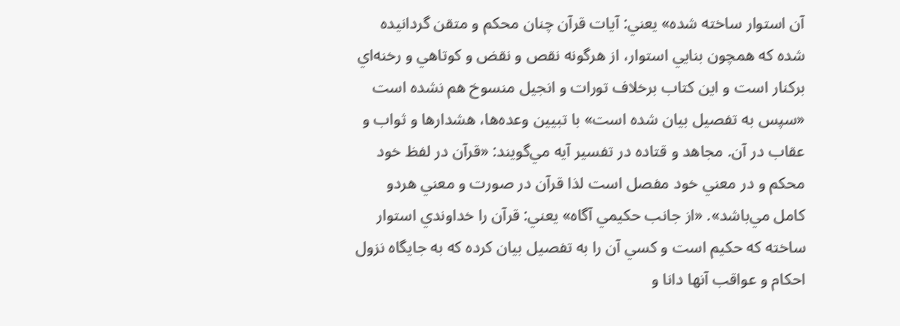آن‌ استوار ساخته‌ شده‌» يعني‌: آيات‌ قرآن‌ چنان‌ محكم‌ و متقن‌ گردانيده‌ شده‌ كه‌ همچون‌ بنايي‌ استوار، از هرگونه ‌نقص‌ و نقض‌ و كوتاهي‌ و رخنه‌اي‌ بركنار است‌ و اين‌ كتاب‌ برخلاف‌ تورات‌ و انجيل‌ منسوخ‌ هم‌ نشده‌ است‌ «سپس‌ به‌ تفصيل‌ بيان‌ شده‌ است‌» با تبيين ‌وعده‌ها، هشدارها و ثواب‌ و عقاب‌ در آن‌. مجاهد و قتاده‌ در تفسير آيه‌ مي‌گويند: «قرآن‌ در لفظ خود محكم‌ و در معني‌ خود مفصل‌ است‌ لذا قرآن‌ در صورت‌ و معني‌ هردو كامل‌ مي‌باشد». «از جانب‌ حكيمي‌ آگاه‌» يعني‌: قرآن‌ را خداوندي‌ استوار ساخته‌ كه‌ حكيم‌ است‌ و كسي‌ آن‌ را به‌ تفصيل‌ بيان‌ كرده‌ كه‌ به‌ جايگاه‌ نزول‌ احكام‌ و عواقب‌ آنها دانا و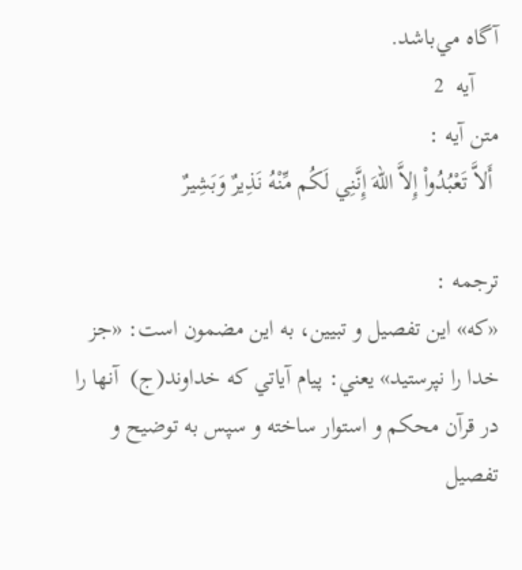آگاه‌ مي‌باشد.
    آيه  2
متن آيه :
 أَلاَّ تَعْبُدُواْ إِلاَّ اللّهَ إِنَّنِي لَكُم مِّنْهُ نَذِيرٌ وَبَشِيرٌ

ترجمه :
«كه‌» اين‌ تفصيل‌ و تبيين‌، به‌ اين‌ مضمون‌ است‌: «جز خدا را نپرستيد» يعني‌: پيام‌ آياتي‌ كه‌ خداوند(ج)  آنها را در قرآن‌ محكم‌ و استوار ساخته‌ و سپس‌ به ‌توضيح‌ و تفصيل‌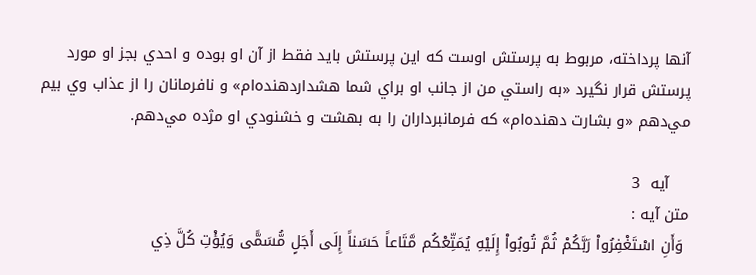آنها پرداخته‌، مربوط به‌ پرستش‌ اوست‌ كه‌ اين‌ پرستش‌ بايد فقط از آن‌ او بوده‌ و احدي‌ بجز او مورد پرستش‌ قرار نگيرد «به‌ راستي‌ من‌ از جانب‌ او براي‌ شما هشداردهنده‌ام‌» و نافرمانان‌ را از عذاب‌ وي‌ بيم‌ مي‌دهم‌ «و بشارت ‌دهنده‌ام‌» كه‌ فرمانبرداران‌ را به‌ بهشت‌ و خشنودي‌ او مژده‌ مي‌دهم‌.

    آيه  3
متن آيه :
 وَأَنِ اسْتَغْفِرُواْ رَبَّكُمْ ثُمَّ تُوبُواْ إِلَيْهِ يُمَتِّعْكُم مَّتَاعاً حَسَناً إِلَى أَجَلٍ مُّسَمًّى وَيُؤْتِ كُلَّ ذِي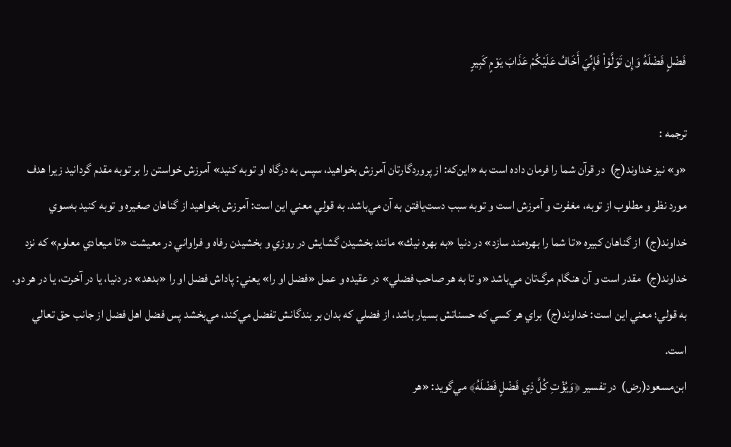فَضْلٍ فَضْلَهُ وَإِن تَوَلَّوْاْ فَإِنِّيَ أَخَافُ عَلَيْكُمْ عَذَابَ يَوْمٍ كَبِيرٍ

ترجمه :
«و» نيز خداوند(ج)  در قرآن‌ شما را فرمان‌ داده‌ است‌ به‌ «اين‌كه‌: از پروردگارتان ‌آمرزش‌ بخواهيد، سپس‌ به‌ درگاه‌ او توبه‌ كنيد» آمرزش‌ خواستن‌ را بر توبه‌ مقدم‌ گردانيد زيرا هدف‌ مورد نظر و مطلوب‌ از توبه‌، مغفرت‌ و آمرزش‌ است‌ و توبه ‌سبب‌ دست‌يافتن‌ به‌ آن‌ مي‌باشد. به‌ قولي‌ معني‌ اين‌ است‌: آمرزش‌ بخواهيد از گناهان‌ صغيره‌ و توبه‌ كنيد به‌سوي‌ خداوند(ج)  از گناهان‌ كبيره‌ «تا شما را بهره‌مند سازد» در دنيا «به‌ بهره‌ نيك‌» مانند بخشيدن‌ گشايش‌ در روزي‌ و بخشيدن‌ رفاه‌ و فراواني‌ در معيشت‌ «تا ميعادي‌ معلوم‌» كه‌ نزد خداوند(ج)  مقدر است‌ و آن‌ هنگام ‌مرگ‌تان‌ مي‌باشد «و تا به‌ هر صاحب‌ فضلي‌» در عقيده‌ و عمل‌ «فضل‌ او را» يعني‌: پاداش‌ فضل‌ او را «بدهد» در دنيا، يا در آخرت‌، يا در هر دو. به‌ قولي‌؛ معني‌ اين ‌است‌: خداوند(ج)  براي‌ هر كسي‌ كه‌ حسناتش‌ بسيار باشد، از فضلي‌ كه‌ بدان‌ بر بندگانش‌ تفضل‌ مي‌كند، مي‌بخشد پس‌ فضل‌ اهل‌ فضل‌ از جانب‌ حق‌ تعالي‌ است‌.
ابن‌مسعود(رض)  در تفسير ﴿وَيُؤْتِ كُلَّ ذِي فَضْلٍ فَضْلَهُ﴾ مي‌گويد: «هر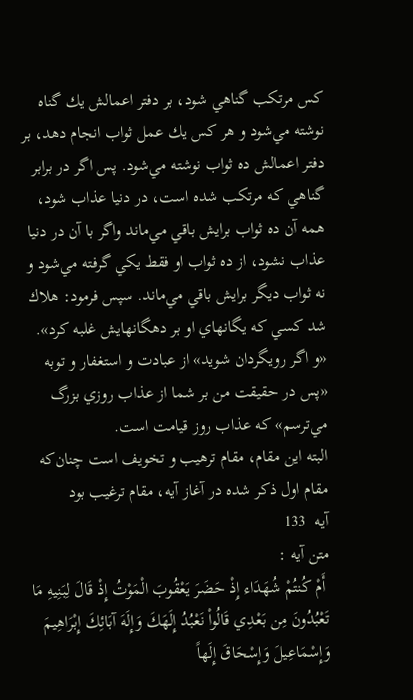كس‌ مرتكب ‌گناهي‌ شود، بر دفتر اعمالش‌ يك‌ گناه‌ نوشته‌ مي‌شود و هر كس‌ يك‌ عمل‌ ثواب ‌انجام‌ دهد، بر دفتر اعمالش‌ ده‌ ثواب‌ نوشته‌ مي‌شود. پس‌ اگر در برابر گناهي‌ كه ‌مرتكب‌ شده‌ است‌، در دنيا عذاب‌ شود، همه‌ آن‌ ده‌ ثواب‌ برايش‌ باقي‌ مي‌ماند واگر با آن‌ در دنيا عذاب‌ نشود، از ده‌ ثواب‌ او فقط يكي‌ گرفته‌ مي‌شود و نه‌ ثواب ‌ديگر برايش‌ باقي‌ مي‌ماند. سپس‌ فرمود: هلاك‌ شد كسي‌ كه‌ يگانهاي‌ او بر دهگانهايش‌ غلبه‌ كرد». «و اگر رويگردان‌ شويد» از عبادت‌ و استغفار و توبه‌ «پس ‌در حقيقت‌ من‌ بر شما از عذاب‌ روزي‌ بزرگ‌ مي‌ترسم‌» كه‌ عذاب‌ روز قيامت‌ است‌.
البته‌ اين‌ مقام‌، مقام‌ ترهيب‌ و تخويف‌ است‌ چنان‌كه‌ مقام‌ اول‌ ذكر شده‌ در آغاز آيه‌، مقام‌ ترغيب‌ بود
آيه  133
متن آيه :
 أَمْ كُنتُمْ شُهَدَاء إِذْ حَضَرَ يَعْقُوبَ الْمَوْتُ إِذْ قَالَ لِبَنِيهِ مَا تَعْبُدُونَ مِن بَعْدِي قَالُواْ نَعْبُدُ إِلَهَكَ وَإِلَهَ آبَائِكَ إِبْرَاهِيمَ وَإِسْمَاعِيلَ وَإِسْحَاقَ إِلَهاً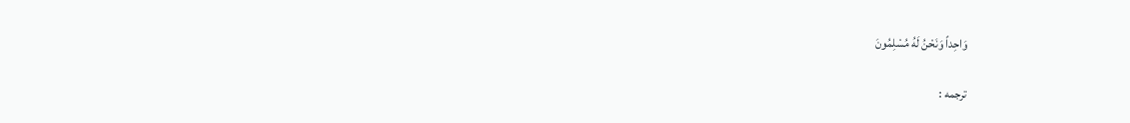وَاحِداً وَنَحْنُ لَهُ مُسْلِمُونَ

ترجمه :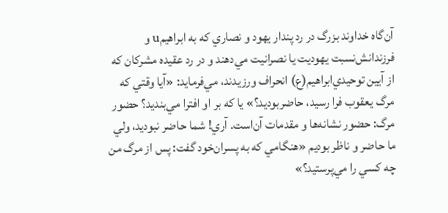آن‌گاه‌ خداوند بزرگ‌ در رد پندار يهود و نصاري‌ كه‌ به‌ ابراهيم‌u و فرزندانش‌نسبت‌ يهوديت‌ يا نصرانيت‌ مي‌دهند و در رد عقيده‌ مشركان‌ كه‌ از آيين‌ توحيدي‌ابراهيم‌(ع) انحراف‌ ورزيدند، مي‌فرمايد: «آيا وقتي‌ كه‌ مرگ‌ يعقوب‌ فرا رسيد، حاضربوديد؟» يا كه‌ بر او افترا مي‌بنديد؟ حضور مرگ: حضور نشانه‌ها و مقدمات‌ آن‌است‌. آري‌! شما حاضر نبوديد، ولي‌ ما حاضر و ناظر بوديم‌ «هنگامي‌ كه‌ به‌ پسران‌خود گفت: پس‌ از مرگ‌ من‌ چه‌ كسي‌ را مي‌پرستيد؟»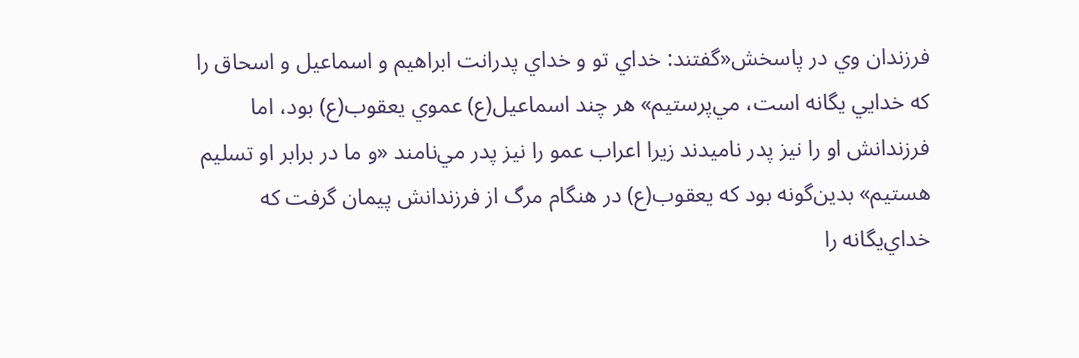فرزندان‌ وي‌ در پاسخش‌«گفتند: خداي‌ تو و خداي‌ پدرانت‌ ابراهيم‌ و اسماعيل‌ و اسحاق‌ را كه‌ خدايي‌ يگانه‌ است، مي‌پرستيم‌» هر چند اسماعيل‌(ع) عموي‌ يعقوب‌(ع) بود، اما فرزندانش‌ او را نيز پدر ناميدند زيرا اعراب‌ عمو را نيز پدر مي‌نامند «و ما در برابر او تسليم‌ هستيم‌» بدين‌گونه‌ بود كه‌ يعقوب‌(ع) در هنگام‌ مرگ‌ از فرزندانش‌ پيمان‌ گرفت‌ كه‌ خداي‌يگانه‌ را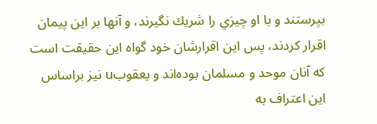بپرستند و با او چيزي‌ را شريك‌ نگيرند، و آنها بر اين‌ پيمان‌ اقرار كردند، پس‌ اين‌ اقرارشان‌ خود گواه‌ اين‌ حقيقت‌ است‌ كه‌ آنان‌ موحد و مسلمان‌ بوده‌اند و يعقوب‌u نيز براساس‌ اين‌ اعتراف‌ به‌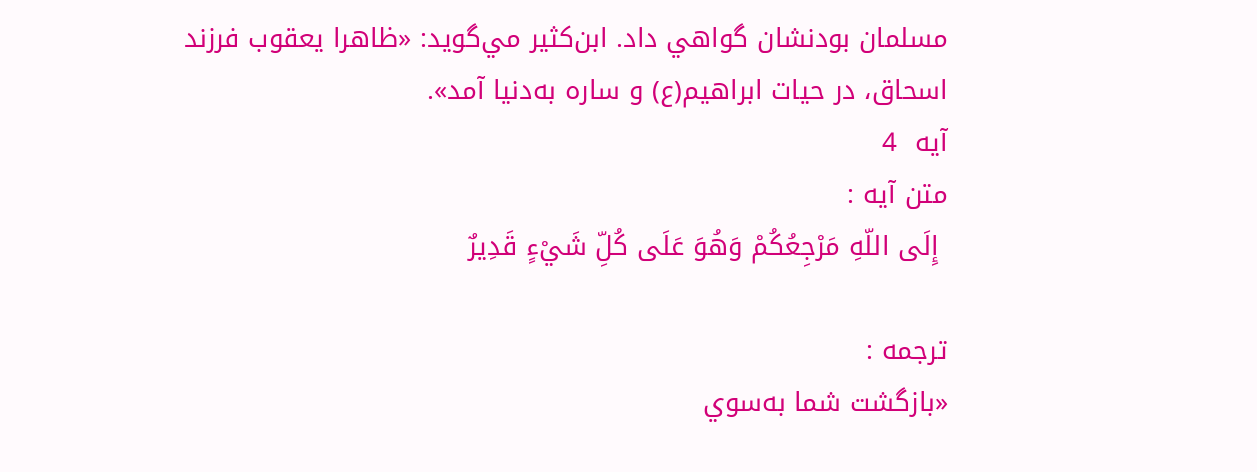مسلمان‌ بودنشان‌ گواهي‌ داد. ابن‌كثير مي‌گويد: «ظاهرا يعقوب‌ فرزند اسحاق، در حيات‌ ابراهيم‌(ع) و ساره‌ به‌دنيا آمد».
آيه  4
متن آيه :
 إِلَى اللّهِ مَرْجِعُكُمْ وَهُوَ عَلَى كُلِّ شَيْءٍ قَدِيرٌ

ترجمه :
«بازگشت‌ شما به‌سوي‌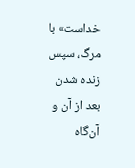خداست‌» با مرگ‌، سپس‌ زنده‌ شدن‌ بعد از آن‌ و آن‌گاه‌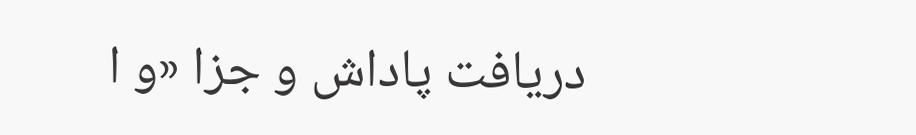دريافت‌ پاداش‌ و جزا «و ا